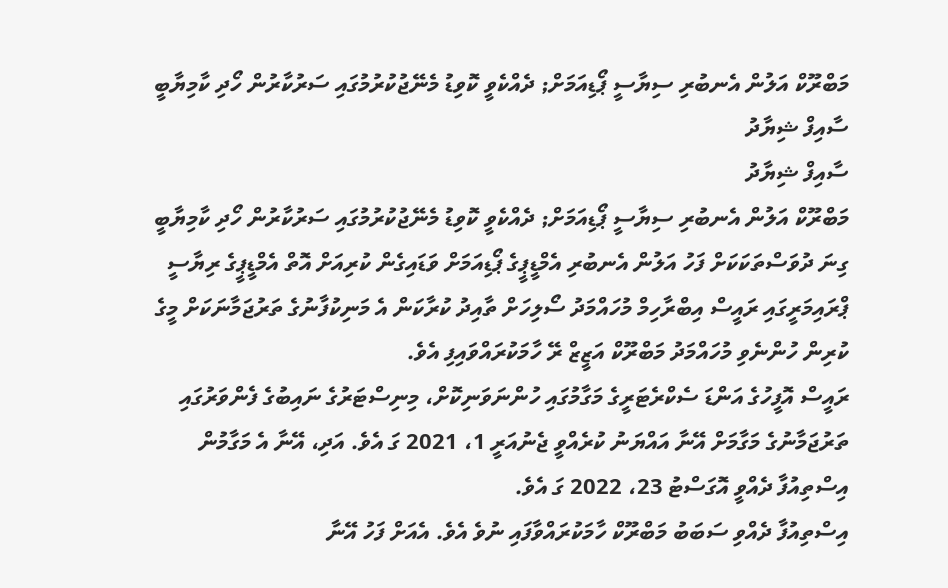މަބްރޫކް އަލުން އެނބުރި ސިޔާސީ ޕޯޑިއަމަށް; ދެއްކެވީ ކޮވިޑު މެނޭޖުކުރުމުގައި ސަރުކާރުން ހޯދި ކާމިޔާބީ
ސާއިފް ޝިޔާދު
ސާއިފް ޝިޔާދު
މަބްރޫކް އަލުން އެނބުރި ސިޔާސީ ޕޯޑިއަމަށް; ދެއްކެވީ ކޮވިޑު މެނޭޖުކުރުމުގައި ސަރުކާރުން ހޯދި ކާމިޔާބީ
ގިނަ ދުވަސްތަކަކަށް ފަހު އަލުން އެނބުރި އެމްޑީޕީގެ ޕޯޑިއަމަށް ވަޑައިގެން ކުރިއަށް އޮތް އެމްޑީޕީގެ ރިޔާސީ ޕްރައިމަރީގައި ރައީސް އިބްރާހިމް މުހައްމަދު ސޯލިހަށް ތާއިދު ކުރާކަން އެ މަނިކުފާނުގެ ތަރުޖަމާނަކަށް މީގެ ކުރިން ހުންނެވި މުހައްމަދު މަބްރޫކް އަޒީޒް ރޭ ހާމަކުރައްވައިފި އެވެ.
ރައީސް އޮފީހުގެ އަންޑަ ސެކްރެޓަރީގެ މަގާމުގައި ހުންނަވަނިކޮށް، މިނިސްޓަރުގެ ނައިބުގެ ފެންވަރުގައި ތަރުޖަމާނުގެ މަގާމަށް އޭނާ އައްޔަނު ކުރެއްވީ ޖެނުއަރީ 1، 2021 ގަ އެވެ. އަދި، އޭނާ އެ މަގާމުން އިސްތިއުފާ ދެއްވީ އޮގަސްޓު 23، 2022 ގަ އެވެ.
އިސްތިއުފާ ދެއްވި ސަބަބު މަބްރޫކް ހާމަކުރައްވާފައި ނުވެ އެވެ. އެއަށް ފަހު އޭނާ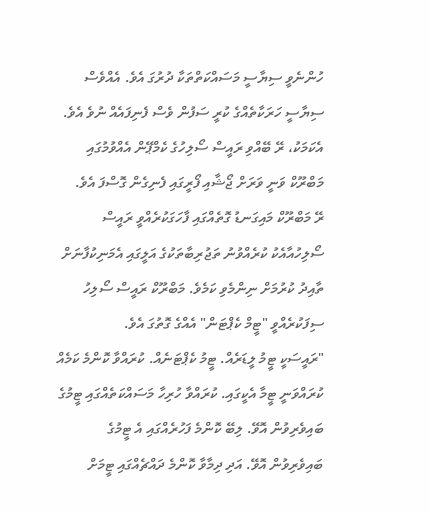ހުންނެވީ ސިޔާސީ މަސައްކަތްތަކާ ދުރުގަ އެވެ. އެއްވެސް ސިޔާސީ ހަރަކާތެއްގެ ކުރީ ސަފުން ވެސް ފެނިފައެއް ނުވެ އެވެ. އެކަމަކު، ރޭ ބޭއްވި ރައީސް ސޯލިހުގެ ކެމްޕޭން އެއްވުމުގައި މަބްރޫކް ވަނީ ވަރަށް ޖޯޝާއި ފޯރީގައި ފެނިގެން ގޮސްފަ އެވެ.
ރޭ މަބްރޫކް މައިގަނޑު ގޮތެއްގައި ފާހަގަކުރެއްވީ ރައީސް ސޯލިހުއާއެކު ކުރެއްވުނު ތަޖުރިބާތަކުގެ އަލީގައި އެމަނިކުފާނަށް ތާއިދު ކުރުމަށް ނިންމެވި ކަމެވެ. މަބްރޫކް ރައީސް ސޯލިހު ސިފަކުރެއްވީ "ޓީމް ކެޕްޓަން" އެއްގެ ގޮތުގަ އެވެ.
"ރައީސަކީ ޓީމު ލީޑަރެއް. ޓީމު ކެޕްޓަނެއް. ކުރައްވާ ކޮންމެ ކަމެއް ކުރައްވަނީ ޓީމާ އެކީގައި. ކުރައްވާ ހުރިހާ މަސައްކަތެއްގައި ޓީމުގެ ބައިވެރިވުން އޮވޭ. ލިބޭ ކޮންމެ ފަހުރެއްގައި އެ ޓީމުގެ ބައިވެރިވުން އޮވޭ. އަދި ދިމާވާ ކޮންމެ ދައްޗެއްގައި ޓީމަށް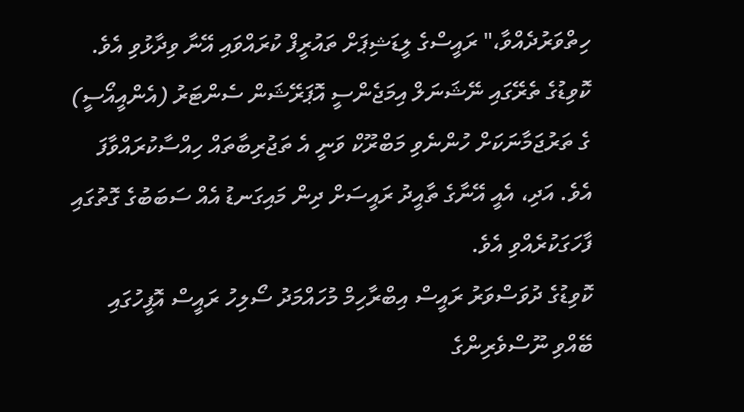ހިތްވަރުދެއްވާ،" ރައީސްގެ ލީޑަޝިޕަށް ތައުރީފް ކުރައްވައި އޭނާ ވިދާޅުވި އެވެ.
ކޮވިޑުގެ ތެރޭގައި ނޭޝަނަލް އިމަޖެންސީ އޮޕަރޭޝަން ސެންޓަރު (އެންއީއޯސީ) ގެ ތަރުޖަމާނަކަށް ހުންނެވި މަބްރޫކް ވަނީ އެ ތަޖުރިބާތައް ހިއްސާކުރައްވާފަ އެވެ. އަދި، އެއީ އޭނާގެ ތާއީދު ރައީސަށް ދިން މައިގަނޑު އެއް ސަބަބުގެ ގޮތުގައި ފާހަގަކުރެއްވި އެވެ.
ކޮވިޑުގެ ދުވަސްވަރު ރައީސް އިބްރާހިމް މުހައްމަދު ސޯލިހު ރައީސް އޮފީހުގައި ބޭއްވި ނޫސްވެރިންގެ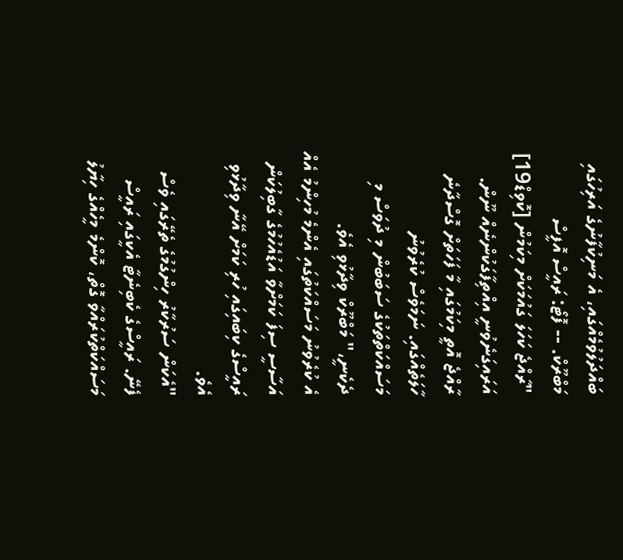ބައްދަލުވުމެއްގައި، އެ މަނިކުފާނުގެ އަރިހުގައި މަބްރޫކް. -- ފޮޓޯ: ރައީސް އޮފީސް
"ރާއްޖެ ކަހަލަ ގައުމަކަށް މިކަމުން [ކޮވިޑް19] އަރައިގަނެވުނީ އިއްތިފާގަކުންނެއް ނޫން. ރާއްޖެ އޮތީ މިކަމުގައި މާ ފަހަތަށް ގޮސްދާނެ ހާލަތެއްގައި. ނަމަވެސް ކުރެވުނު މަސައްކަތްތަކުގެ ސަބަބުން މި ދުވަސް މި ދެކެނީ،" މަބްރޫކް ވިދާޅުވި އެވެ.
އެ ކުރެވުނު މަސައްކަތުގައި އެންމެ މުހިންމު އެއް އަސާސީ ސިފަ ކަމަށްވާ އަޑުއެހުމުގެ ގާބިލުކަން ރައީސްގެ ކިބައިގައި ހުރި ކަމަށް އޭނާ ވިދާޅުވި އެވެ.
"އެކަން ސަރުކާރު ހިންގުމުގެ ތެރޭގައި ވެސް ފެނޭ. ރައީސްގެ ކެބިނެޓާ އެކީގައި ރައީސް މަސައްކަތްކުރައްވާ ގޮތް، ކޮންމެ މީހެއްގެ ހިޔާލު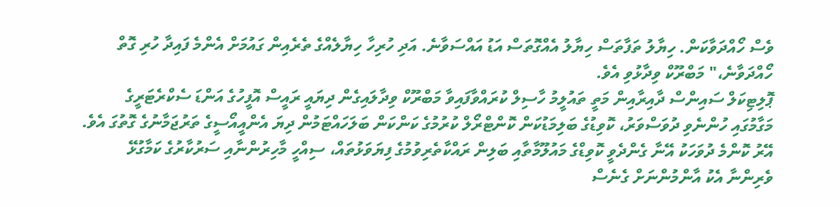ވެސް ހޯއްދަވާކަން. ހިޔާލު ތަފާތަސް ހިޔާލު އެއްގޮތަސް އަޑު އައްސަވާނެ. އަދި ހުރިހާ ހިޔާލެއްގެ ތެރެއިން ގައުމަށް އެންމެ ފައިދާ ހުރި ގޮތް ހޯއްދަވާނެ،" މަބްރޫކް ވިދާޅުވި އެވެ.
ޕޮލިޓިކަލް ސައިންސް ދާއިރާއިން މަތީ ތައުލީމު ހާސިލް ކުރައްވާފައިވާ މަބްރޫކް ވިދާލައިގެން ދިޔައީ ރައީސް އޮފީހުގެ އަންޑަ ސެކްރެޓަރީގެ މަގާމުގައި ހުންނެވި ދުވަސްވަރު، ކޮވިޑުގެ ބަލިމަޑުކަން ކޮންޓްރޯލް ކުރުމުގެ ކަންކަން ބަލަހައްޓަމުން ދިޔަ އެންއީއޯސީގެ ތަރުޖަމާނުގެ ގޮތުގަ އެވެ.
އޭރު ކޮންމެ ދުވަހަކު އޭނާ ގެންދެވީ ކޮވިޑްގެ މައުލޫމާތާއި ބަލިން ރައްކާތެރިވުމުގެ ފިޔަވަޅުތައް، ސިއްހީ މާހިރުންނާއި ސަރުކާރުގެ ކަމާގުޅޭ ވެރިންނާ އެކު އާންމުންނަށް ގެނެސް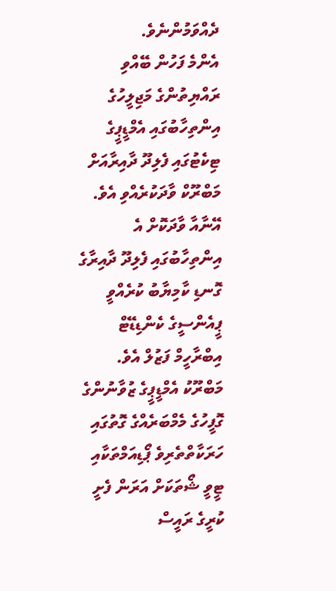ދެއްވަމުންނެވެ.
އެންމެ ފަހުން ބޭއްވި ރައްޔިތުންގެ މަޖިލީހުގެ އިންތިހާބުގައި އެމްޑީޕީގެ ޓިކެޓުގައި ފެލިދޫ ދާއިރާއަށް މަބްރޫކް ވާދަކުރެއްވި އެވެ. އޭނާއާ ވާދަކޮށް އެ އިންތިހާބުގައި ފެލިދޫ ދާއިރާގެ ގޮނޑި ކާމިޔާބު ކުރެއްވީ ޕީއެންސީގެ ކެންޑިޑޭޓް އިބްރާހީމް ފަޒުލް އެވެ.
މަބްރޫކު އެމްޑީޕީގެ ޒުވާނުންގެ ގޮފީހުގެ މެމްބަރެއްގެ ގޮތުގައި ހަރަކާތްތެރިވެ ޕޯޑިއަމްތަކާއި ޓީވީ ޝޯތަކަށް އަރަން ފެށީ ކުރީގެ ރައީސް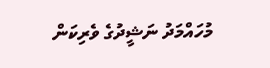މުހައްމަދު ނަޝީދުގެ ވެރިކަން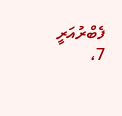ފެބްރުއަރީ 7،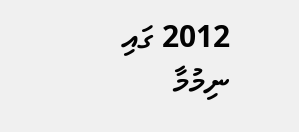2012 ގައި ނިމުމާ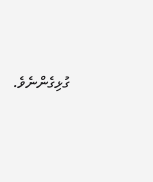ގުޅިގެންނެވެ.